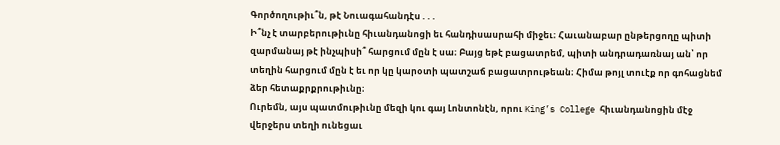Գործողութիւ՞ն, թէ Նուագահանդէս . . .
Ի՞նչ է տարբերութիւնը հիւանդանոցի եւ հանդիսասրահի միջեւ։ Հաւանաբար ընթերցողը պիտի զարմանայ թէ ինչպիսի՞ հարցում մըն է սա։ Բայց եթէ բացատրեմ, պիտի անդրադառնայ ան՝ որ տեղին հարցում մըն է եւ որ կը կարօտի պատշաճ բացատրութեան։ Հիմա թոյլ տուէք որ գոհացնեմ ձեր հետաքրքրութիւնը։
Ուրեմն, այս պատմութիւնը մեզի կու գայ Լոնտոնէն, որու King’s College հիւանդանոցին մէջ վերջերս տեղի ունեցաւ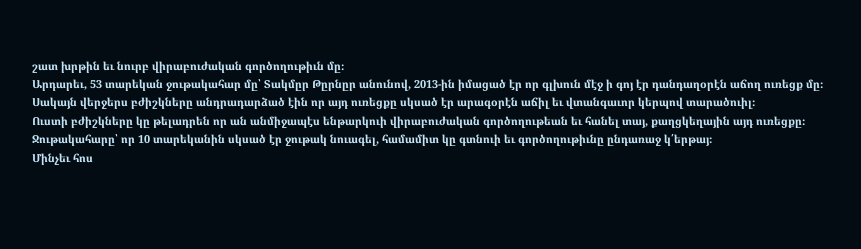շատ խրթին եւ նուրբ վիրաբուժական գործողութիւն մը։
Արդարեւ, 53 տարեկան ջութակահար մը՝ Տակմըր Թըրնըր անունով, 2013-ին իմացած էր որ գլխուն մէջ ի գոյ էր դանդաղօրէն աճող ուռեցք մը։ Սակայն վերջերս բժիշկները անդրադարձած էին որ այդ ուռեցքը սկսած էր արագօրէն աճիլ եւ վտանգաւոր կերպով տարածուիլ։
Ուստի բժիշկները կը թելադրեն որ ան անմիջապէս ենթարկուի վիրաբուժական գործողութեան եւ հանել տայ, քաղցկեղային այդ ուռեցքը։ Ջութակահարը՝ որ 10 տարեկանին սկսած էր ջութակ նուագել, համամիտ կը գտնուի եւ գործողութիւնը ընդառաջ կ՛երթայ։
Մինչեւ հոս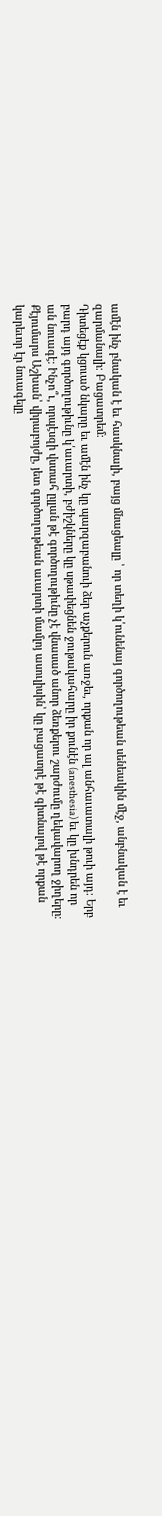ամէն ինչ բնական է եւ հասկնալի, բայց մնացեալը ՝ որ տեղի կ՛ունենայ գործողութեան սենեակին մէջ, անբնական է եւ զարմանալի։ Բացատրեմ։
Դիտեցէք կցուած նկարը եւ ամէն ինչ կը պարզաբանուի ձեր աչքերուն առջեւ, որքան որ ալ անհաւատալի թուի այդ։ Երբ բարդ այդ գործողութիւնը կ՛աւարտի, բժիշկները կը սթափեցնեն ջութակահարը իր քունէն (anesthesia) եւ կը խնդրեն որ ան նուագէ։ Ինչո՞ւ, որպէսզի վստահ ըլլան թէ գործողութիւնը չէ վնասած անոր ձեռքերու շարժումը ղեկավարող ջիղերը։
Քէյումարս Աշխան՝ վիրաբոյժը, յետ գործողութեան աւարտի մամլոյ ասուլիսին՝ կը բացատրէ թէ գիտնալով թէ որքան կարեւոր էր նուագելը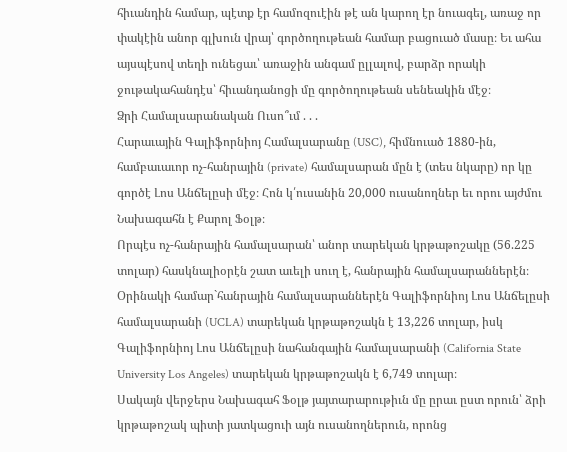հիւանդին համար, պէտք էր համոզուէին թէ ան կարող էր նուագել, առաջ որ փակէին անոր գլխուն վրայ՝ գործողութեան համար բացուած մասը։ Եւ ահա այսպէսով տեղի ունեցաւ՝ առաջին անգամ ըլլալով, բարձր որակի ջութակահանդէս՝ հիւանդանոցի մը գործողութեան սենեակին մէջ։
Ձրի Համալսարանական Ուսո՞ւմ . . .
Հարաւային Գալիֆորնիոյ Համալսարանը (USC), հիմնուած 1880-ին, համբաւաւոր ոչ-հանրային (private) համալսարան մըն է (տես նկարը) որ կը գործէ Լոս Անճելըսի մէջ։ Հոն կ՛ուսանին 20,000 ուսանողներ եւ որու այժմու Նախագահն է Քարոլ Ֆօլթ։
Որպէս ոչ-հանրային համալսարան՝ անոր տարեկան կրթաթոշակը (56.225 տոլար) հասկնալիօրէն շատ աւելի սուղ է, հանրային համալսարաններէն։ Օրինակի համար`հանրային համալսարաններէն Գալիֆորնիոյ Լոս Անճելըսի համալսարանի (UCLA) տարեկան կրթաթոշակն է 13,226 տոլար, իսկ Գալիֆորնիոյ Լոս Անճելըսի նահանգային համալսարանի (California State University Los Angeles) տարեկան կրթաթոշակն է 6,749 տոլար։
Սակայն վերջերս Նախագահ Ֆօլթ յայտարարութիւն մը ըրաւ ըստ որուն՝ ձրի կրթաթոշակ պիտի յատկացուի այն ուսանողներուն, որոնց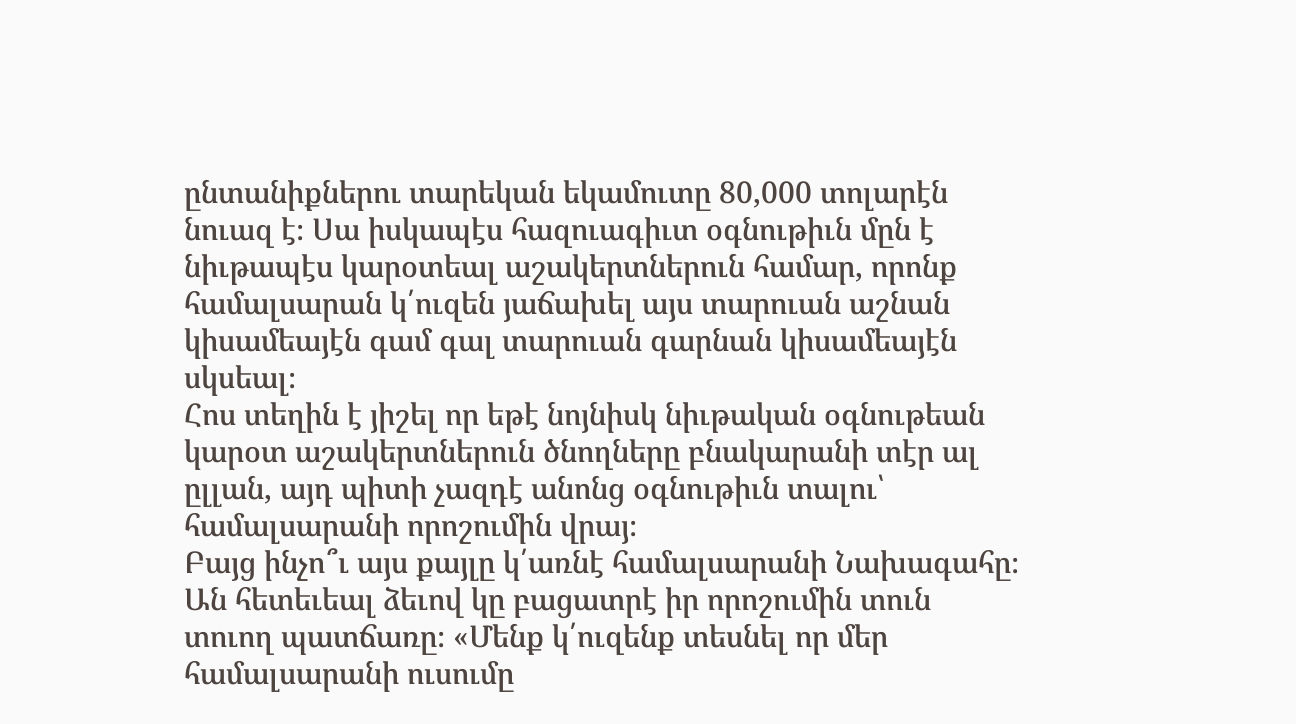ընտանիքներու տարեկան եկամուտը 80,000 տոլարէն նուազ է։ Սա իսկապէս հազուագիւտ օգնութիւն մըն է նիւթապէս կարօտեալ աշակերտներուն համար, որոնք համալսարան կ՛ուզեն յաճախել այս տարուան աշնան կիսամեայէն գամ գալ տարուան գարնան կիսամեայէն սկսեալ։
Հոս տեղին է յիշել որ եթէ նոյնիսկ նիւթական օգնութեան կարօտ աշակերտներուն ծնողները բնակարանի տէր ալ ըլլան, այդ պիտի չազդէ անոնց օգնութիւն տալու՝ համալսարանի որոշումին վրայ։
Բայց ինչո՞ւ այս քայլը կ՛առնէ համալսարանի Նախագահը։ Ան հետեւեալ ձեւով կը բացատրէ իր որոշումին տուն տուող պատճառը։ «Մենք կ՛ուզենք տեսնել որ մեր համալսարանի ուսումը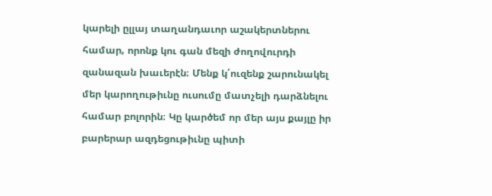կարելի ըլլայ տաղանդաւոր աշակերտներու համար, որոնք կու գան մեզի ժողովուրդի զանազան խաւերէն։ Մենք կ՛ուզենք շարունակել մեր կարողութիւնը ուսումը մատչելի դարձնելու համար բոլորին։ Կը կարծեմ որ մեր այս քայլը իր բարերար ազդեցութիւնը պիտի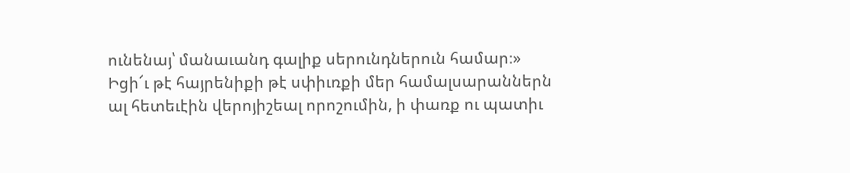ունենայ՝ մանաւանդ գալիք սերունդներուն համար։»
Իցի՜ւ թէ հայրենիքի թէ սփիւռքի մեր համալսարաններն ալ հետեւէին վերոյիշեալ որոշումին, ի փառք ու պատիւ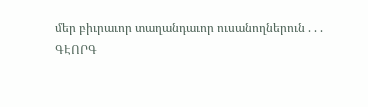մեր բիւրաւոր տաղանդաւոր ուսանողներուն . . .
ԳԷՈՐԳ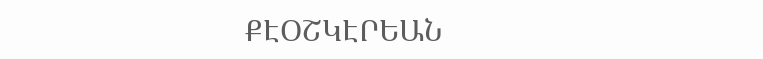ՔԷՕՇԿԷՐԵԱՆ